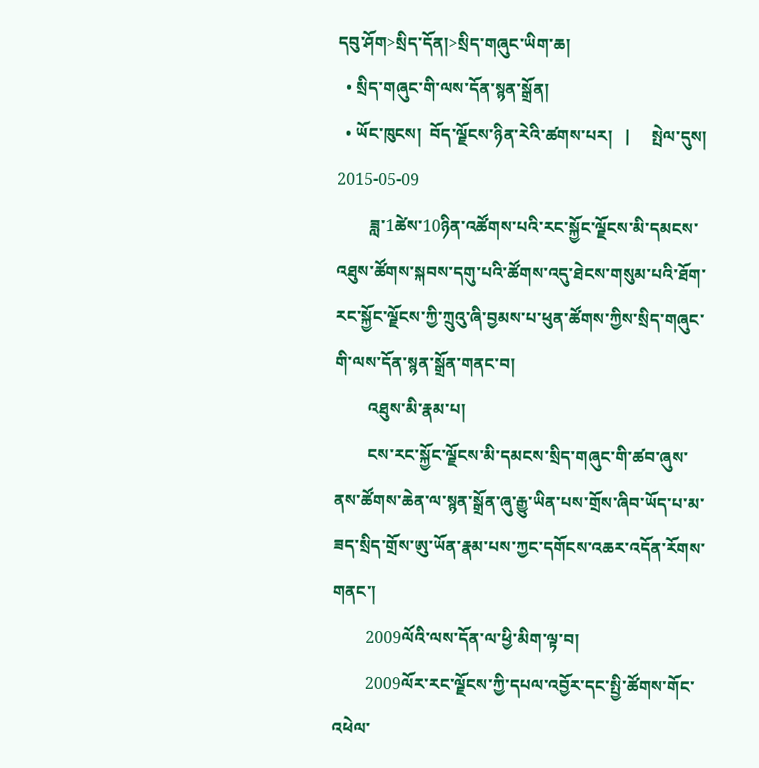དབུ་ཤོག>སྲིད་དོན།>སྲིད་གཞུང་ཡིག་ཆ།
  • སྲིད་གཞུང་གི་ལས་དོན་སྙན་སྒྲོན།
  • ཡོང་ཁུངས།  བོད་ལྗོངས་ཉིན་རེའི་ཚགས་པར།   |     སྤེལ་དུས།  2015-05-09
        ཟླ་1ཚེས་10ཉིན་འཚོགས་པའི་རང་སྐྱོང་ལྗོངས་མི་དམངས་འཐུས་ཚོགས་སྐབས་དགུ་པའི་ཚོགས་འདུ་ཐེངས་གསུམ་པའི་ཐོག་རང་སྐྱོང་ལྗོངས་ཀྱི་ཀྲུའུ་ཞི་བྱམས་པ་ཕུན་ཚོགས་ཀྱིས་སྲིད་གཞུང་གི་ལས་དོན་སྙན་སྒྲོན་གནང་བ།
        འཐུས་མི་རྣམ་པ།
        ངས་རང་སྐྱོང་ལྗོངས་མི་དམངས་སྲིད་གཞུང་གི་ཚབ་ཞུས་ནས་ཚོགས་ཆེན་ལ་སྙན་སྒྲོན་ཞུ་རྒྱུ་ཡིན་པས་གྲོས་ཞིབ་ཡོད་པ་མ་ཟད་སྲིད་གྲོས་ཨུ་ཡོན་རྣམ་པས་ཀྱང་དགོངས་འཆར་འདོན་རོགས་གནང་།
        2009ལོའི་ལས་དོན་ལ་ཕྱི་མིག་ལྟ་བ།
        2009ལོར་རང་ལྗོངས་ཀྱི་དཔལ་འབྱོར་དང་སྤྱི་ཚོགས་གོང་འཕེལ་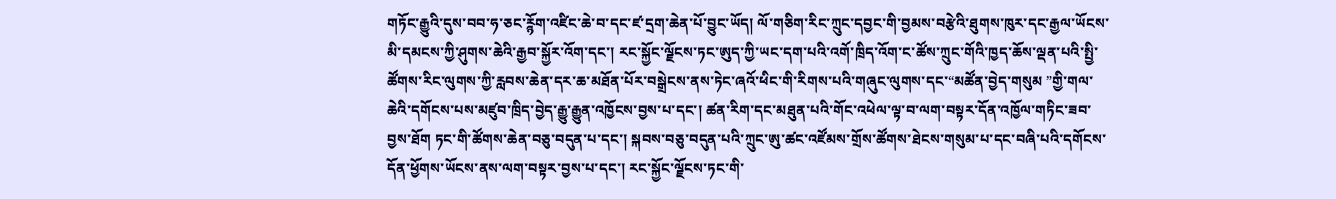གཏོང་རྒྱུའི་དུས་བབ་ཧ་ཅང་ཪྙོག་འཛིང་ཆེ་བ་དང་ཛ་དྲག་ཆེན་པོ་བྱུང་ཡོད། ལོ་གཅིག་རིང་ཀྲུང་དབྱང་གི་བྱམས་བརྩེའི་ཐུགས་ཁུར་དང་རྒྱལ་ཡོངས་མི་དམངས་ཀྱི་ཤུགས་ཆེའི་རྒྱབ་སྐྱོར་འོག་དང་། རང་སྐྱོང་ལྗོངས་ཏང་ཨུད་ཀྱི་ཡང་དག་པའི་འགོ་ཁྲིད་འོག་ང་ཚོས་ཀྲུང་གོའི་ཁྱད་ཆོས་ལྡན་པའི་སྤྱི་ཚོགས་རིང་ལུགས་ཀྱི་རླབས་ཆེན་དར་ཆ་མཐོན་པོར་བསྒྲེངས་ནས་ཏེང་ཞའོ་ཕིང་གི་རིགས་པའི་གཞུང་ལུགས་དང་“མཚོན་བྱེད་གསུམ ”གྱི་གལ་ཆེའི་དགོངས་པས་མཛུབ་ཁྲིད་བྱེད་རྒྱུ་རྒྱུན་འཁྱོངས་བྱས་པ་དང་། ཚན་རིག་དང་མཐུན་པའི་གོང་འཕེལ་ལྟ་བ་ལག་བསྟར་དོན་འཁྱོལ་གཏིང་ཟབ་བྱས་ཐོག ཏང་གི་ཚོགས་ཆེན་བཅུ་བདུན་པ་དང་། སྐབས་བཅུ་བདུན་པའི་ཀྲུང་ཨུ་ཚང་འཛོམས་གྲོས་ཚོགས་ཐེངས་གསུམ་པ་དང་བཞི་པའི་དགོངས་དོན་ཕྱོགས་ཡོངས་ནས་ལག་བསྟར་བྱས་པ་དང་། རང་སྐྱོང་ལྗོངས་ཏང་གི་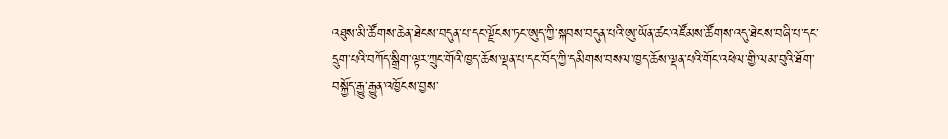འཐུས་མི་ཚོགས་ཆེན་ཐེངས་བདུན་པ་དང་ལྗོངས་ཏང་ཨུད་ཀྱི་སྐབས་བདུན་པའི་ཨུ་ཡོན་ཚང་འཛོམས་ཚོགས་འདུ་ཐེངས་བཞི་པ་དང་དྲུག་པའི་བཀོད་སྒྲིག་ལྟར་ཀྲུང་གོའི་ཁྱད་ཆོས་ལྡན་པ་དང་བོད་ཀྱི་དམིགས་བསལ་ཁྱད་ཆོས་ལྡན་པའི་གོང་འཕེལ་གྱི་ལམ་བུའི་ཐོག་བསྐྱོད་རྒྱུ་རྒྱུན་འཁྱོངས་བྱས་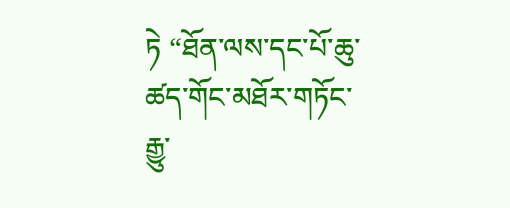ཏེ “ཐོན་ལས་དང་པོ་ཆུ་ཚད་གོང་མཐོར་གཏོང་རྒྱུ་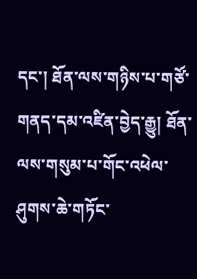དང་། ཐོན་ལས་གཉིས་པ་གཙོ་གནད་དམ་འཛིན་བྱེད་རྒྱུ། ཐོན་ལས་གསུམ་པ་གོང་འཕེལ་ཤུགས་ཆེ་གཏོང་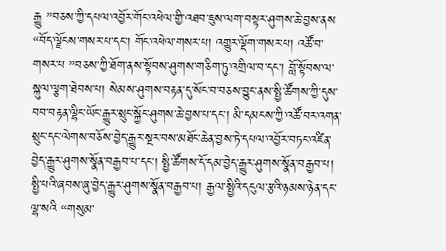རྒྱུ ”བཅས་ཀྱི་དཔལ་འབྱོར་གོང་འཕེལ་གྱི་འཐབ་ཇུས་ལག་བསྟར་ཤུགས་ཆེ་བྱས་ནས “བོད་ལྗོངས་གསར་པ་དང་། གོང་འཕེལ་གསར་པ། འགྱུར་ལྡོག་གསར་པ། འཚོ་བ་གསར་པ ”བཅས་ཀྱི་ཐོག་ནས་སྟོབས་ཤུགས་གཅིག་ཏུ་འགྲིལ་བ་དང་། བློ་སྟོབས་ལ་སྐུལ་ལྕག་ཐེབས་པ། སེམས་ཤུགས་བརྟན་དུ་སོང་བ་བཅས་བྱུང་ནས་སྤྱི་ཚོགས་ཀྱི་དུས་བབ་བརྟན་ལྷིང་ཡོང་རྒྱུར་སྲུང་སྐྱོང་ཤུགས་ཆེ་བྱས་པ་དང་། མི་དམངས་ཀྱི་འཚོ་བར་འགན་སྲུང་དང་ལེགས་བཅོས་བྱེད་རྒྱུར་སྔར་བས་མཐོང་ཆེན་བྱས་ཏེ་དཔལ་འབྱོར་བཏང་འཛིན་བྱེད་རྒྱུར་ཤུགས་སྣོན་བརྒྱབ་པ་དང་། སྤྱི་ཚོགས་དོ་དམ་བྱེད་རྒྱུར་ཤུགས་སྣོན་བརྒྱབ་པ། སྤྱི་པའི་ཞབས་ཞུ་བྱེད་རྒྱུར་ཤུགས་སྣོན་བརྒྱབ་པ། རྒྱལ་སྤྱིའི་དངུལ་རྩའི་ཉམས་ཉེན་དང་ལྷ་སའི “གསུམ་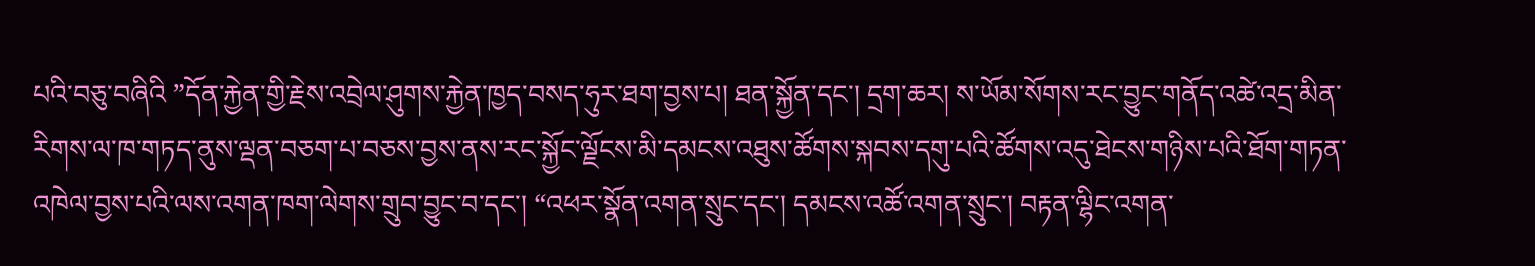པའི་བཅུ་བཞིའི ”དོན་རྐྱེན་གྱི་རྗེས་འབྲེལ་ཤུགས་རྐྱེན་ཁྱད་བསད་ཧུར་ཐག་བྱས་པ། ཐན་སྐྱོན་དང་། དྲག་ཆར། ས་ཡོམ་སོགས་རང་བྱུང་གནོད་འཚེ་འདྲ་མིན་རིགས་ལ་ཁ་གཏད་ནུས་ལྡན་བཅག་པ་བཅས་བྱས་ནས་རང་སྐྱོང་ལྗོངས་མི་དམངས་འཐུས་ཚོགས་སྐབས་དགུ་པའི་ཚོགས་འདུ་ཐེངས་གཉིས་པའི་ཐོག་གཏན་འཁེལ་བྱས་པའི་ལས་འགན་ཁག་ལེགས་གྲུབ་བྱུང་བ་དང་། “འཕར་སྣོན་འགན་སྲུང་དང་། དམངས་འཚོ་འགན་སྲུང་། བརྟན་ལྷིང་འགན་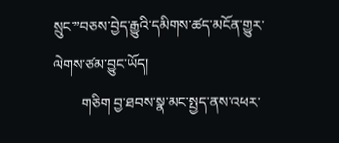སྲུང་”བཅས་བྱེད་རྒྱུའི་དམིགས་ཚད་མངོན་གྱུར་ལེགས་ཙམ་བྱུང་ཡོད།
        གཅིག བྱ་ཐབས་སྣ་མང་སྤྱད་ནས་འཕར་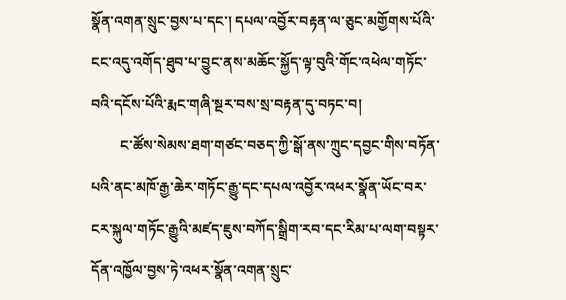སྣོན་འགན་སྲུང་བྱས་པ་དང་། དཔལ་འབྱོར་བརྟན་ལ་ཅུང་མགྱོགས་པོའི་ངང་འདུ་འགོད་ཐུབ་པ་བྱུང་ནས་མཆོང་སྐྱོད་ལྟ་བུའི་གོང་འཕེལ་གཏོང་བའི་དངོས་པོའི་རྨང་གཞི་སྔར་བས་སྲ་བརྟན་དུ་བཏང་བ།
        ང་ཚོས་སེམས་ཐག་གཙང་བཅད་ཀྱི་སྒོ་ནས་ཀྲུང་དབྱང་གིས་བཏོན་པའི་ནང་མཁོ་རྒྱ་ཆེར་གཏོང་རྒྱུ་དང་དཔལ་འབྱོར་འཕར་སྣོན་ཡོང་བར་ངར་སྐུལ་གཏོང་རྒྱུའི་མཛད་ཇུས་བཀོད་སྒྲིག་རབ་དང་རིམ་པ་ལག་བསྟར་དོན་འཁྱོལ་བྱས་ཏེ་འཕར་སྣོན་འགན་སྲུང་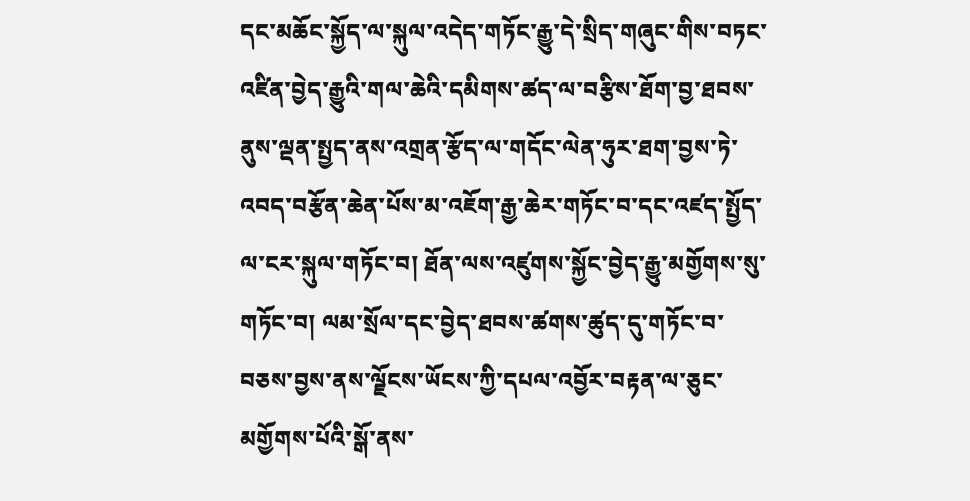དང་མཆོང་སྐྱོད་ལ་སྐུལ་འདེད་གཏོང་རྒྱུ་དེ་སྲིད་གཞུང་གིས་བཏང་འཛིན་བྱེད་རྒྱུའི་གལ་ཆེའི་དམིགས་ཚད་ལ་བརྩིས་ཐོག་བྱ་ཐབས་ནུས་ལྡན་སྤྱད་ནས་འགྲན་རྩོད་ལ་གདོང་ལེན་ཧུར་ཐག་བྱས་ཏེ་འབད་བརྩོན་ཆེན་པོས་མ་འཇོག་རྒྱ་ཆེར་གཏོང་བ་དང་འཛད་སྤྱོད་ལ་ངར་སྐུལ་གཏོང་བ། ཐོན་ལས་འཛུགས་སྐྱོང་བྱེད་རྒྱུ་མགྱོགས་སུ་གཏོང་བ། ལམ་སྲོལ་དང་བྱེད་ཐབས་ཚགས་ཚུད་དུ་གཏོང་བ་བཅས་བྱས་ནས་ལྗོངས་ཡོངས་ཀྱི་དཔལ་འབྱོར་བརྟན་ལ་ཅུང་མགྱོགས་པོའི་སྒོ་ནས་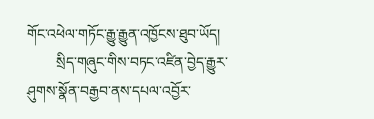གོང་འཕེལ་གཏོང་རྒྱུ་རྒྱུན་འཁྱོངས་ཐུབ་ཡོད།
        སྲིད་གཞུང་གིས་བཏང་འཛིན་བྱེད་རྒྱུར་ཤུགས་སྣོན་བརྒྱབ་ནས་དཔལ་འབྱོར་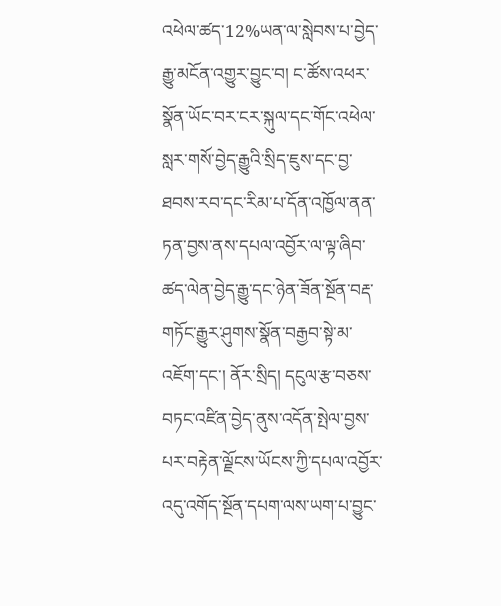འཕེལ་ཚད་12%ཡན་ལ་སླེབས་པ་བྱེད་རྒྱུ་མངོན་འགྱུར་བྱུང་བ། ང་ཚོས་འཕར་སྣོན་ཡོང་བར་ངར་སྐུལ་དང་གོང་འཕེལ་སླར་གསོ་བྱེད་རྒྱུའི་སྲིད་ཇུས་དང་བྱ་ཐབས་རབ་དང་རིམ་པ་དོན་འཁྱོལ་ནན་ཏན་བྱས་ནས་དཔལ་འབྱོར་ལ་ལྟ་ཞིབ་ཚད་ལེན་བྱེད་རྒྱུ་དང་ཉེན་ཟོན་སྔོན་བརྡ་གཏོང་རྒྱུར་ཤུགས་སྣོན་བརྒྱབ་སྟེ་མ་འཇོག་དང་། ནོར་སྲིད། དངུལ་རྩ་བཅས་བཏང་འཛིན་བྱེད་ནུས་འདོན་སྤེལ་བྱས་པར་བརྟེན་ལྗོངས་ཡོངས་ཀྱི་དཔལ་འབྱོར་འདུ་འགོད་སྔོན་དཔག་ལས་ཡག་པ་བྱུང་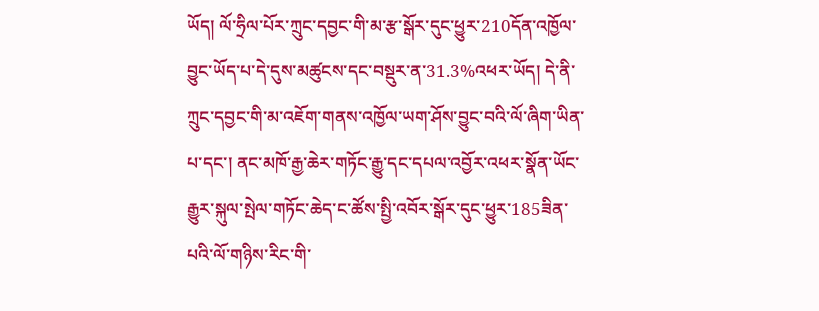ཡོད། ལོ་ཧྲིལ་པོར་ཀྲུང་དབྱང་གི་མ་རྩ་སྒོར་དུང་ཕྱུར་210དོན་འཁྱོལ་བྱུང་ཡོད་པ་དེ་དུས་མཚུངས་དང་བསྡུར་ན་31.3%འཕར་ཡོད། དེ་ནི་ཀྲུང་དབྱང་གི་མ་འཇོག་གནས་འཁྱོལ་ཡག་ཤོས་བྱུང་བའི་ལོ་ཞིག་ཡིན་པ་དང་། ནང་མཁོ་རྒྱ་ཆེར་གཏོང་རྒྱུ་དང་དཔལ་འབྱོར་འཕར་སྣོན་ཡོང་རྒྱུར་སྐུལ་སྤེལ་གཏོང་ཆེད་ང་ཚོས་སྤྱི་འབོར་སྒོར་དུང་ཕྱུར་185ཟིན་པའི་ལོ་གཉིས་རིང་གི་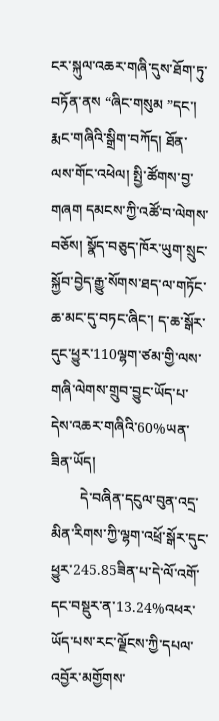ངར་སྐུལ་འཆར་གཞི་དུས་ཐོག་ཏུ་བཏོན་ནས “ཞིང་གསུམ ”དང་། རྨང་གཞིའི་སྒྲིག་བཀོད། ཐོན་ལས་གོང་འཕེལ། སྤྱི་ཚོགས་བྱ་གཞག དམངས་ཀྱི་འཚོ་བ་ལེགས་བཅོས། སྣོད་བཅུད་ཁོར་ཡུག་སྲུང་སྐྱོབ་བྱེད་རྒྱུ་སོགས་ཐད་ལ་གཏོང་ཆ་མང་དུ་བཏང་ཞིང་། ད་ཆ་སྒོར་དུང་ཕྱུར་110ལྷག་ཙམ་གྱི་ལས་གཞི་ལེགས་གྲུབ་བྱུང་ཡོད་པ་དེས་འཆར་གཞིའི་60%ཡན་ཟིན་ཡོད།
        དེ་བཞིན་དངུལ་བུན་འདྲ་མིན་རིགས་ཀྱི་ལྷག་འཕྲོ་སྒོར་དུང་ཕྱུར་245.85ཟིན་པ་དེ་ལོ་འགོ་དང་བསྡུར་ན་13.24%འཕར་ཡོད་པས་རང་ལྗོངས་ཀྱི་དཔལ་འབྱོར་མགྱོགས་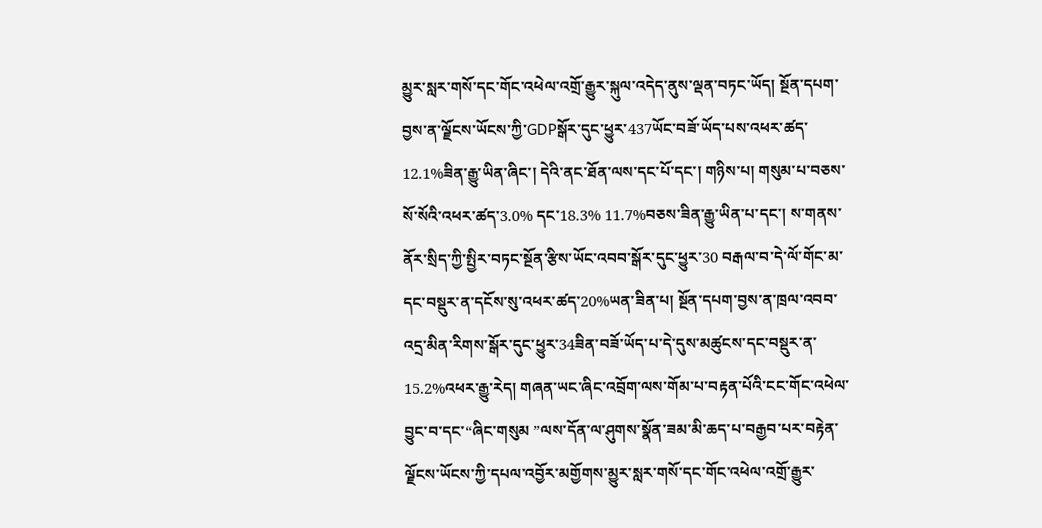མྱུར་སླར་གསོ་དང་གོང་འཕེལ་འགྲོ་རྒྱུར་སྐུལ་འདེད་ནུས་ལྡན་བཏང་ཡོད། སྔོན་དཔག་བྱས་ན་ལྗོངས་ཡོངས་ཀྱི་GDPསྒོར་དུང་ཕྱུར་437ཡོང་བཟོ་ཡོད་པས་འཕར་ཚད་12.1%ཟིན་རྒྱུ་ཡིན་ཞིང་། དེའི་ནང་ཐོན་ལས་དང་པོ་དང་། གཉིས་པ། གསུམ་པ་བཅས་སོ་སོའི་འཕར་ཚད་3.0% དང་18.3% 11.7%བཅས་ཟིན་རྒྱུ་ཡིན་པ་དང་། ས་གནས་ནོར་སྲིད་ཀྱི་སྤྱིར་བཏང་སྔོན་རྩིས་ཡོང་འབབ་སྒོར་དུང་ཕྱུར་30 བརྒལ་བ་དེ་ལོ་གོང་མ་དང་བསྡུར་ན་དངོས་སུ་འཕར་ཚད་20%ཡན་ཟིན་པ། སྔོན་དཔག་བྱས་ན་ཁྲལ་འབབ་འདྲ་མིན་རིགས་སྒོར་དུང་ཕྱུར་34ཟིན་བཟོ་ཡོད་པ་དེ་དུས་མཚུངས་དང་བསྡུར་ན་15.2%འཕར་རྒྱུ་རེད། གཞན་ཡང་ཞིང་འབྲོག་ལས་གོམ་པ་བརྟན་པོའི་ངང་གོང་འཕེལ་བྱུང་བ་དང་“ཞིང་གསུམ ”ལས་དོན་ལ་ཤུགས་སྣོན་ཟམ་མི་ཆད་པ་བརྒྱབ་པར་བརྟེན་ལྗོངས་ཡོངས་ཀྱི་དཔལ་འབྱོར་མགྱོགས་མྱུར་སླར་གསོ་དང་གོང་འཕེལ་འགྲོ་རྒྱུར་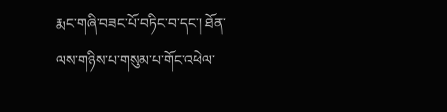རྨང་གཞི་བཟང་པོ་བཏིང་བ་དང་། ཐོན་ལས་གཉིས་པ་གསུམ་པ་གོང་འཕེལ་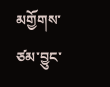མགྱོགས་ཙམ་བྱུང་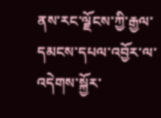ནས་རང་ལྗོངས་ཀྱི་རྒྱལ་དམངས་དཔལ་འབྱོར་ལ་འདེགས་སྐྱོར་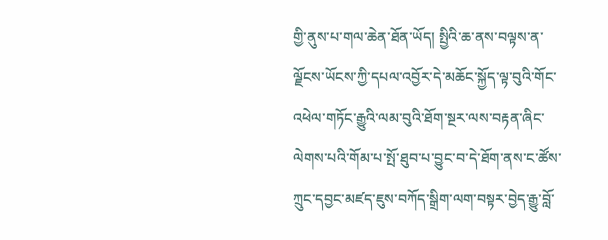གྱི་ནུས་པ་གལ་ཆེན་ཐོན་ཡོད། སྤྱིའི་ཆ་ནས་བལྟས་ན་ལྗོངས་ཡོངས་ཀྱི་དཔལ་འབྱོར་དེ་མཆོང་སྐྱོད་ལྟ་བུའི་གོང་འཕེལ་གཏོང་རྒྱུའི་ལམ་བུའི་ཐོག་སྔར་ལས་བརྟན་ཞིང་ལེགས་པའི་གོམ་པ་སྤོ་ཐུབ་པ་བྱུང་བ་དེ་ཐོག་ནས་ང་ཚོས་ཀྲུང་དབྱང་མཛད་ཇུས་བཀོད་སྒྲིག་ལག་བསྟར་བྱེད་རྒྱུ་བློ་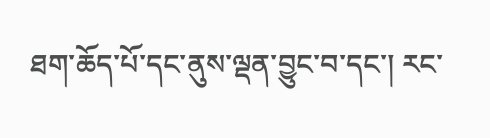ཐག་ཆོད་པོ་དང་ནུས་ལྡན་བྱུང་བ་དང་། རང་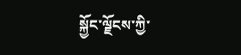སྐྱོང་ལྗོངས་ཀྱི་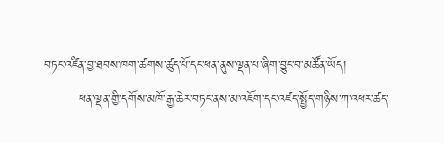བཏང་འཛིན་བྱ་ཐབས་ཁག་ཚགས་ཚུད་པོ་དང་ཕན་ནུས་ལྡན་པ་ཞིག་བྱུང་བ་མཚོན་ཡོད།
        ཕན་ལྡན་གྱི་དགོས་མཁོ་རྒྱ་ཆེར་བཏང་ནས་མ་འཇོག་དང་འཛད་སྤྱོད་གཉིས་ཀ་འཕར་ཚད་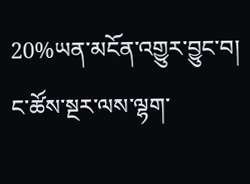20%ཡན་མངོན་འགྱུར་བྱུང་བ། ང་ཚོས་སྔར་ལས་ལྷག་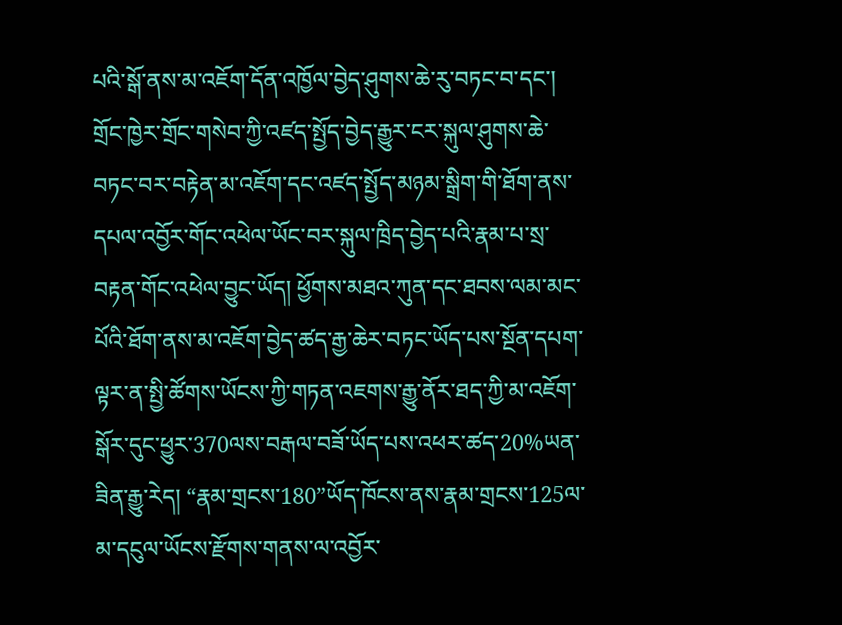པའི་སྒོ་ནས་མ་འཇོག་དོན་འཁྱོལ་བྱེད་ཤུགས་ཆེ་རུ་བཏང་བ་དང་། གྲོང་ཁྱེར་གྲོང་གསེབ་ཀྱི་འཛད་སྤྱོད་བྱེད་རྒྱུར་ངར་སྐུལ་ཤུགས་ཆེ་བཏང་བར་བརྟེན་མ་འཇོག་དང་འཛད་སྤྱོད་མཉམ་སྒྲིག་གི་ཐོག་ནས་དཔལ་འབྱོར་གོང་འཕེལ་ཡོང་བར་སྐུལ་ཁྲིད་བྱེད་པའི་རྣམ་པ་སྲ་བརྟན་གོང་འཕེལ་བྱུང་ཡོད། ཕྱོགས་མཐའ་ཀུན་དང་ཐབས་ལམ་མང་པོའི་ཐོག་ནས་མ་འཇོག་བྱེད་ཚད་རྒྱ་ཆེར་བཏང་ཡོད་པས་སྔོན་དཔག་ལྟར་ན་སྤྱི་ཚོགས་ཡོངས་ཀྱི་གཏན་འཇགས་རྒྱུ་ནོར་ཐད་ཀྱི་མ་འཇོག་སྒོར་དུང་ཕྱུར་370ལས་བརྒལ་བཟོ་ཡོད་པས་འཕར་ཚད་20%ཡན་ཟིན་རྒྱུ་རེད། “རྣམ་གྲངས་180”ཡོད་ཁོངས་ནས་རྣམ་གྲངས་125ལ་མ་དངུལ་ཡོངས་རྫོགས་གནས་ལ་འབྱོར་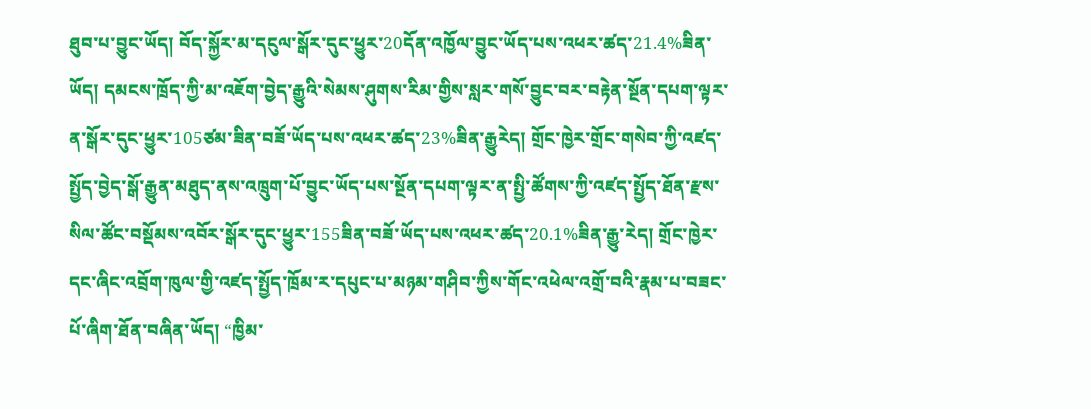ཐུབ་པ་བྱུང་ཡོད། བོད་སྐྱོར་མ་དངུལ་སྒོར་དུང་ཕྱུར་20དོན་འཁྱོལ་བྱུང་ཡོད་པས་འཕར་ཚད་21.4%ཟིན་ཡོད། དམངས་ཁྲོད་ཀྱི་མ་འཇོག་བྱེད་རྒྱུའི་སེམས་ཤུགས་རིམ་གྱིས་སླར་གསོ་བྱུང་བར་བརྟེན་སྔོན་དཔག་ལྟར་ན་སྒོར་དུང་ཕྱུར་105ཙམ་ཟིན་བཟོ་ཡོད་པས་འཕར་ཚད་23%ཟིན་རྒྱུརེད། གྲོང་ཁྱེར་གྲོང་གསེབ་ཀྱི་འཛད་སྤྱོད་བྱེད་སྒོ་རྒྱུན་མཐུད་ནས་འཁྲུག་པོ་བྱུང་ཡོད་པས་སྔོན་དཔག་ལྟར་ན་སྤྱི་ཚོགས་ཀྱི་འཛད་སྤྱོད་ཐོན་རྫས་སིལ་ཚོང་བསྡོམས་འབོར་སྒོར་དུང་ཕྱུར་155ཟིན་བཟོ་ཡོད་པས་འཕར་ཚད་20.1%ཟིན་རྒྱུ་རེད། གྲོང་ཁྱེར་དང་ཞིང་འབྲོག་ཁུལ་གྱི་འཛད་སྤྱོད་ཁྲོམ་ར་དཔུང་པ་མཉམ་གཤིབ་ཀྱིས་གོང་འཕེལ་འགྲོ་བའི་རྣམ་པ་བཟང་པོ་ཞིག་ཐོན་བཞིན་ཡོད། “ཁྱིམ་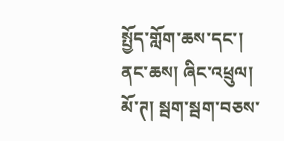སྤྱོད་གློག་ཆས་དང་། ནང་ཆས། ཞིང་འཕྲུལ། མོ་ཊ། སྦག་སྦག་བཅས་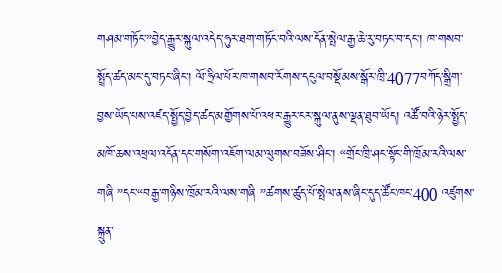གཤམ་གཏོང་”བྱེད་རྒྱུར་སྐུལ་འདེད་ཧུར་ཐག་གཏོང་བའི་ལས་དོན་སྤེལ་རྒྱ་ཆེ་རུ་བཏང་བ་དང་། ཁ་གསབ་སྤྲོད་ཚད་མང་དུ་བཏང་ཞིང་། ལོ་ཧྲིལ་པོར་ཁ་གསབ་རོགས་དངུལ་བསྡོམས་སྒོར་ཁྲི་4077བཀོད་སྒྲིག་བྱས་ཡོད་པས་འཛད་སྤྱོད་བྱེད་ཚད་མགྱོགས་པོ་འཕར་རྒྱུར་ངར་སྐུལ་ནུས་ལྡན་ཐུབ་ཡོད། འཚོ་བའི་ཉེར་སྤྱོད་མཁོ་ཆས་འཕྲལ་འདོན་དང་གསོག་འཇོག་ལམ་ལུགས་བཟོས་ཤིང་། “གྲོང་ཁྲི་ཤང་སྟོང་གི་ཁྲོམ་རའི་ལས་གཞི ”དང་“བརྒྱ་གཉིས་ཁྲོམ་རའི་ལས་གཞི ”ཚགས་ཚུད་པོ་སྤེལ་ནས་ཞིང་དུད་ཚོང་ཁང་400 འཛུགས་སྐྲུན་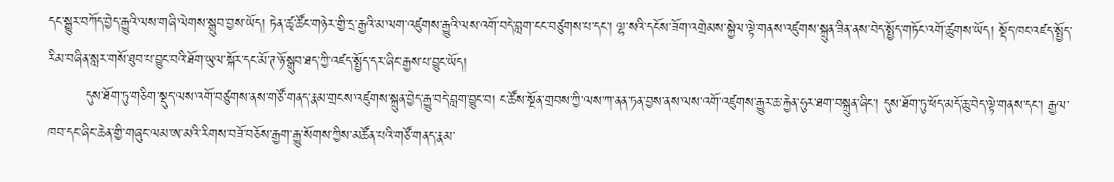དང་སྒྱུར་བཀོད་བྱེད་རྒྱུའི་ལས་གཞི་ལེགས་སྒྲུབ་བྱས་ཡོད། ཏེན་ཚྭ་ཚོང་གཉེར་གྱི་དྲ་རྒྱའི་མ་ལག་འཛུགས་རྒྱུའི་ལས་འགོ་བདེ་བླག་ངང་བཙུགས་པ་དང་། ལྷ་སའི་དངོས་ཟོག་འགྲེམས་སྐྱེལ་ལྟེ་གནས་འཛུགས་སྐྲུན་ཟིན་ནས་བེད་སྤྱོད་གཏོང་འགོ་ཚུགས་ཡོད། སྡོད་ཁང་འཛད་སྤྱོད་རིམ་བཞིན་སླར་གསོ་ཐུབ་པ་བྱུང་བའི་ཐོག་ཡུལ་སྐོར་དང་མོ་ཊ་ཉོ་སྒྲུབ་ཐད་ཀྱི་འཛད་སྤྱོད་དར་ཞིང་རྒྱས་པ་བྱུང་ཡོད།
        དུས་ཐོག་ཏུ་གཅིག་སྡུད་ལས་འགོ་བཙུགས་ནས་གཙོ་གནད་རྣམ་གྲངས་འཛུགས་སྐྲུན་བྱེད་རྒྱུ་བདེ་བླག་བྱུང་བ། ང་ཚོས་སྔོན་གྲབས་ཀྱི་ལས་ཀ་ནན་ཏན་བྱས་ནས་ལས་འགོ་འཛུགས་རྒྱུར་ཆ་རྐྱེན་ཧུར་ཐག་བསྐྲུན་ཞིང་། དུས་ཐོག་ཏུ་ཕོད་མདོ་ཆུ་བེད་ལྟེ་གནས་དང་། རྒྱལ་ཁབ་དང་ཞིང་ཆེན་གྱི་གཞུང་ལམ་ཨ་མའི་རིགས་བཟོ་བཅོས་རྒྱག་རྒྱུ་སོགས་ཀྱིས་མཚོན་པའི་གཙོ་གནད་རྣམ་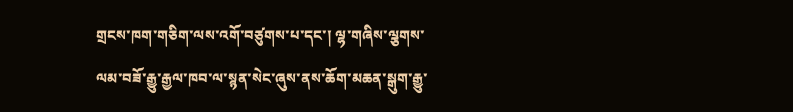གྲངས་ཁག་གཅིག་ལས་འགོ་བཙུགས་པ་དང་། ལྷ་གཞིས་ལྕགས་ལམ་བཟོ་རྒྱུ་རྒྱལ་ཁབ་ལ་སྙན་སེང་ཞུས་ནས་ཆོག་མཆན་སྒུག་རྒྱུ་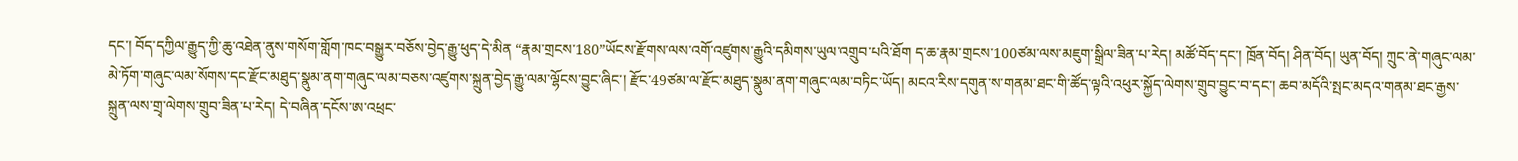དང་། བོད་དཀྱིལ་རྒྱུད་ཀྱི་ཆུ་འཐེན་ནུས་གསོག་གློག་ཁང་བསྒྱུར་བཅོས་བྱེད་རྒྱུ་ཕུད་དེ་མིན “རྣམ་གྲངས་180”ཡོངས་རྫོགས་ལས་འགོ་འཛུགས་རྒྱུའི་དམིགས་ཡུལ་འགྲུབ་པའི་ཐོག ད་ཆ་རྣམ་གྲངས་100ཙམ་ལས་མཇུག་སྒྲིལ་ཟིན་པ་རེད། མཚོ་བོད་དང་། ཁྲོན་བོད། ཤིན་བོད། ཡུན་བོད། ཀྲུང་ནེ་གཞུང་ལམ་མེ་ཏོག་གཞུང་ལམ་སོགས་དང་རྫོང་མཐུད་སྣུམ་ནག་གཞུང་ལམ་བཅས་འཛུགས་སྐྲུན་བྱེད་རྒྱུ་ལམ་ལྷོངས་བྱུང་ཞིང་། རྫོང་49ཙམ་ལ་རྫོང་མཐུད་སྣུམ་ནག་གཞུང་ལམ་བཏིང་ཡོད། མངའ་རིས་དགུན་ས་གནམ་ཐང་གི་ཚོད་ལྟའི་འཕུར་སྐྱོད་ལེགས་གྲུབ་བྱུང་བ་དང་། ཆབ་མདོའི་སྤང་མདའ་གནམ་ཐང་རྒྱས་སྐྲུན་ལས་གྲྭ་ལེགས་གྲུབ་ཟིན་པ་རེད། དེ་བཞིན་དངོས་ཨ་འཕྲང་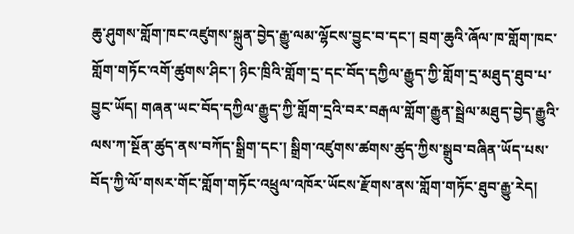ཆུ་ཤུགས་གློག་ཁང་འཛུགས་སྐྲུན་བྱེད་རྒྱུ་ལམ་ལྷོངས་བྱུང་བ་དང་། བྲག་ཆུའི་ཞོལ་ཁ་གློག་ཁང་གློག་གཏོང་འགོ་ཚུགས་ཤིང་། ཉིང་ཁྲིའི་གློག་དྲ་དང་བོད་དཀྱིལ་རྒྱུད་ཀྱི་གློག་དྲ་མཐུད་ཐུབ་པ་བྱུང་ཡོད། གཞན་ཡང་བོད་དཀྱིལ་རྒྱུད་ཀྱི་གློག་དྲའི་བར་བརྒལ་གློག་རྒྱུན་སྦྲེལ་མཐུད་བྱེད་རྒྱུའི་ལས་ཀ་སྔོན་ཚུད་ནས་བཀོད་སྒྲིག་དང་། སྒྲིག་འཛུགས་ཚགས་ཚུད་ཀྱིས་སྒྲུབ་བཞིན་ཡོད་པས་བོད་ཀྱི་ལོ་གསར་གོང་གློག་གཏོང་འཕྲུལ་འཁོར་ཡོངས་རྫོགས་ནས་གློག་གཏོང་ཐུབ་རྒྱུ་རེད།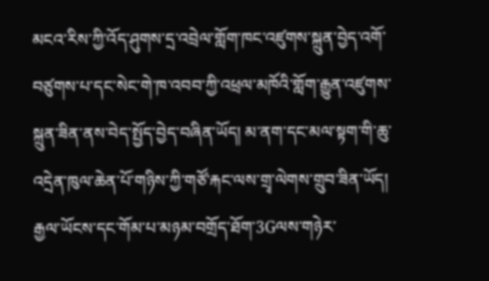མངའ་རིས་ཀྱི་འོད་ཤུགས་དྲ་འབྲེལ་གློག་ཁང་འཛུགས་སྐྲུན་བྱེད་འགོ་བཙུགས་པ་དང་སེང་གེ་ཁ་འབབ་ཀྱི་འཕྲལ་མཁོའི་གློག་རྒྱུན་འཛུགས་སྐྲུན་ཟིན་ནས་བེད་སྤྱོད་བྱེད་བཞིན་ཡོད། མ་ནག་དང་མལ་སྟག་གི་ཆུ་འདྲེན་ཁུལ་ཆེན་པོ་གཉིས་ཀྱི་གཙོ་རྐང་ལས་གྲྭ་ལེགས་གྲུབ་ཟིན་ཡོད། རྒྱལ་ཡོངས་དང་གོམ་པ་མཉམ་བགྲོད་ཐོག་3Gལས་གཉེར་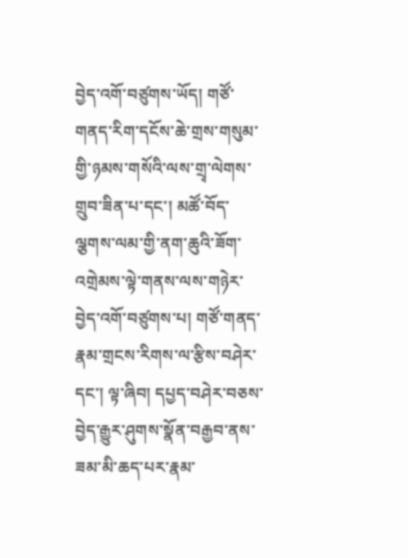བྱེད་འགོ་བཙུགས་ཡོད། གཙོ་གནད་རིག་དངོས་ཆེ་གྲས་གསུམ་གྱི་ཉམས་གསོའི་ལས་གྲྭ་ལེགས་གྲུབ་ཟིན་པ་དང་། མཚོ་བོད་ལྕགས་ལམ་གྱི་ནག་ཆུའི་ཟོག་འགྲེམས་ལྟེ་གནས་ལས་གཉེར་བྱེད་འགོ་བཙུགས་པ། གཙོ་གནད་རྣམ་གྲངས་རིགས་ལ་རྩིས་བཤེར་དང་། ལྟ་ཞིབ། དཔྱད་བཤེར་བཅས་བྱེད་རྒྱུར་ཤུགས་སྣོན་བརྒྱབ་ནས་ཟམ་མི་ཆད་པར་རྣམ་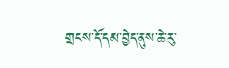གྲངས་དོ་དམ་བྱེད་ནུས་ཆེ་རུ་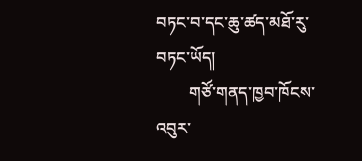བཏང་བ་དང་ཆུ་ཚད་མཐོ་རུ་བཏང་ཡོད།
        གཙོ་གནད་ཁྱབ་ཁོངས་འབུར་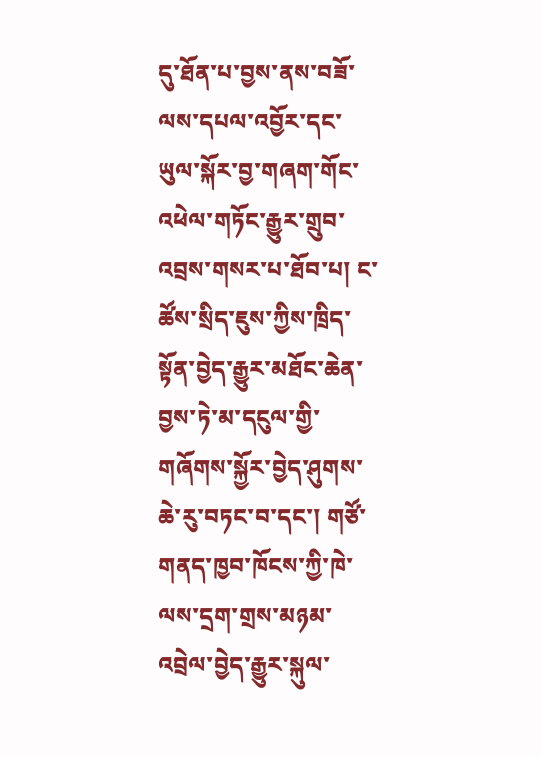དུ་ཐོན་པ་བྱས་ནས་བཟོ་ལས་དཔལ་འབྱོར་དང་ཡུལ་སྐོར་བྱ་གཞག་གོང་འཕེལ་གཏོང་རྒྱུར་གྲུབ་འབྲས་གསར་པ་ཐོབ་པ། ང་ཚོས་སྲིད་ཇུས་ཀྱིས་ཁྲིད་སྟོན་བྱེད་རྒྱུར་མཐོང་ཆེན་བྱས་ཏེ་མ་དངུལ་གྱི་གཞོགས་སྐྱོར་བྱེད་ཤུགས་ཆེ་རུ་བཏང་བ་དང་། གཙོ་གནད་ཁྱབ་ཁོངས་ཀྱི་ཁེ་ལས་དྲག་གྲས་མཉམ་འབྲེལ་བྱེད་རྒྱུར་སྐུལ་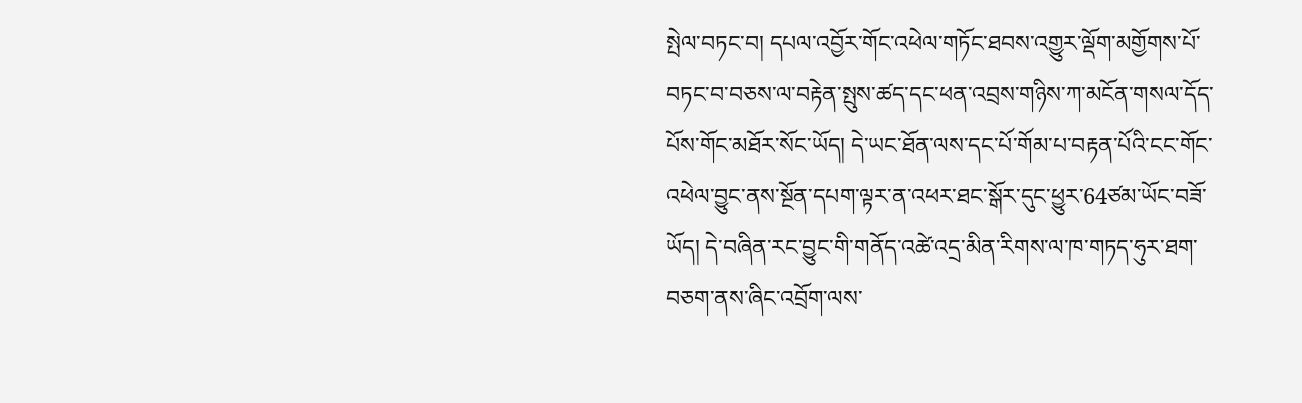སྤེལ་བཏང་བ། དཔལ་འབྱོར་གོང་འཕེལ་གཏོང་ཐབས་འགྱུར་ལྡོག་མགྱོགས་པོ་བཏང་བ་བཅས་ལ་བརྟེན་སྤུས་ཚད་དང་ཕན་འབྲས་གཉིས་ཀ་མངོན་གསལ་དོད་པོས་གོང་མཐོར་སོང་ཡོད། དེ་ཡང་ཐོན་ལས་དང་པོ་གོམ་པ་བརྟན་པོའི་ངང་གོང་འཕེལ་བྱུང་ནས་སྔོན་དཔག་ལྟར་ན་འཕར་ཐང་སྒོར་དུང་ཕྱུར་64ཙམ་ཡོང་བཟོ་ཡོད། དེ་བཞིན་རང་བྱུང་གི་གནོད་འཚེ་འདྲ་མིན་རིགས་ལ་ཁ་གཏད་ཧུར་ཐག་བཅག་ནས་ཞིང་འབྲོག་ལས་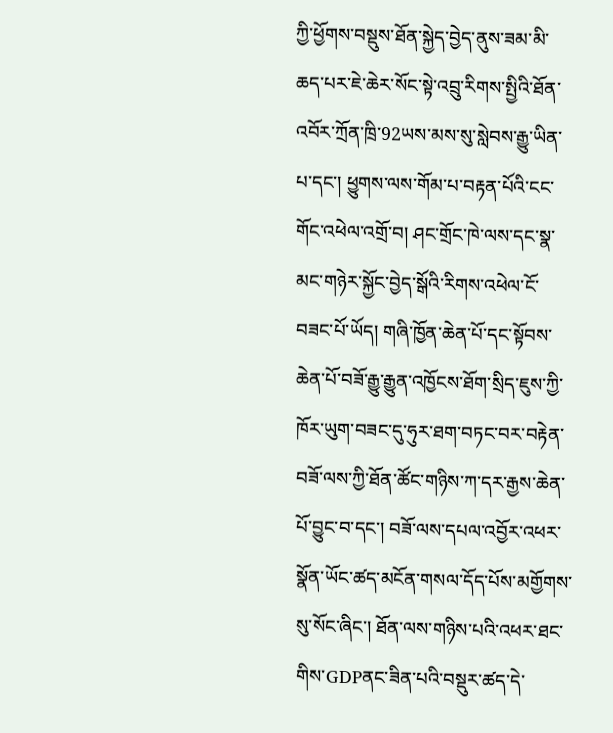ཀྱི་ཕྱོགས་བསྡུས་ཐོན་སྐྱེད་བྱེད་ནུས་ཟམ་མི་ཆད་པར་ཇེ་ཆེར་སོང་སྟེ་འབྲུ་རིགས་སྤྱིའི་ཐོན་འབོར་ཀྲོན་ཁྲི་92ཡས་མས་སུ་སླེབས་རྒྱུ་ཡིན་པ་དང་། ཕྱུགས་ལས་གོམ་པ་བརྟན་པོའི་ངང་གོང་འཕེལ་འགྲོ་བ། ཤང་གྲོང་ཁེ་ལས་དང་སྣ་མང་གཉེར་སྐྱོང་བྱེད་སྒོའི་རིགས་འཕེལ་ངོ་བཟང་པོ་ཡོད། གཞི་ཁྱོན་ཆེན་པོ་དང་སྟོབས་ཆེན་པོ་བཟོ་རྒྱུ་རྒྱུན་འཁྱོངས་ཐོག་སྲིད་ཇུས་ཀྱི་ཁོར་ཡུག་བཟང་དུ་ཧུར་ཐག་བཏང་བར་བརྟེན་བཟོ་ལས་ཀྱི་ཐོན་ཚོང་གཉིས་ཀ་དར་རྒྱས་ཆེན་པོ་བྱུང་བ་དང་། བཟོ་ལས་དཔལ་འབྱོར་འཕར་སྣོན་ཡོང་ཚད་མངོན་གསལ་དོད་པོས་མགྱོགས་སུ་སོང་ཞིང་། ཐོན་ལས་གཉིས་པའི་འཕར་ཐང་གིས་GDPནང་ཟིན་པའི་བསྡུར་ཚད་དེ་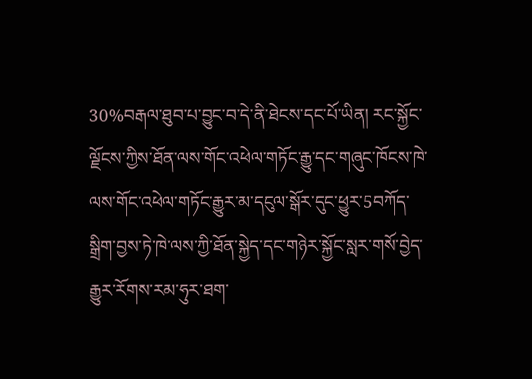30%བརྒལ་ཐུབ་པ་བྱུང་བ་དེ་ནི་ཐེངས་དང་པོ་ཡིན། རང་སྐྱོང་ལྗོངས་ཀྱིས་ཐོན་ལས་གོང་འཕེལ་གཏོང་རྒྱུ་དང་གཞུང་ཁོངས་ཁེ་ལས་གོང་འཕེལ་གཏོང་རྒྱུར་མ་དངུལ་སྒོར་དུང་ཕྱུར་5བཀོད་སྒྲིག་བྱས་ཏེ་ཁེ་ལས་ཀྱི་ཐོན་སྐྱེད་དང་གཉེར་སྐྱོང་སླར་གསོ་བྱེད་རྒྱུར་རོགས་རམ་ཧུར་ཐག་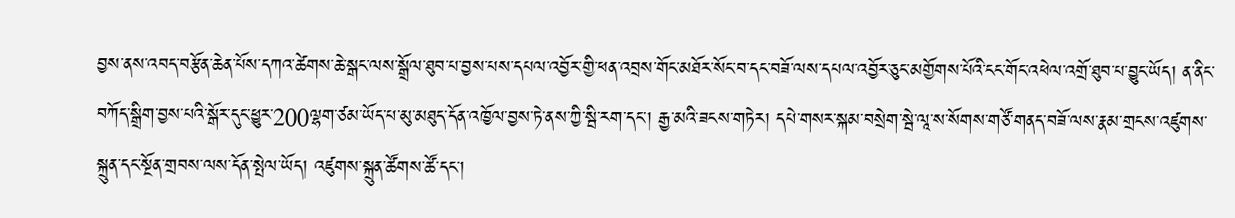བྱས་ནས་འབད་བརྩོན་ཆེན་པོས་དཀའ་ཚེགས་ཆེ་སྒང་ལས་སྒྲོལ་ཐུབ་པ་བྱས་པས་དཔལ་འབྱོར་གྱི་ཕན་འབྲས་གོང་མཐོར་སོང་བ་དང་བཟོ་ལས་དཔལ་འབྱོར་ཅུང་མགྱོགས་པོའི་ངང་གོང་འཕེལ་འགྲོ་ཐུབ་པ་བྱུང་ཡོད། ན་ནིང་བཀོད་སྒྲིག་བྱས་པའི་སྒོར་དུང་ཕྱུར་200ལྷག་ཙམ་ཡོད་པ་མུ་མཐུད་དོན་འཁྱོལ་བྱས་ཏེ་ནས་ཀྱི་སྦི་རག་དང་། རྒྱ་མའི་ཟངས་གཏེར། དཔེ་གསར་སྐམ་བསྲེག་སྦེ་ལཱ་ས་སོགས་གཙོ་གནད་བཟོ་ལས་རྣམ་གྲངས་འཛུགས་སྐྲུན་དང་སྔོན་གྲབས་ལས་དོན་སྤེལ་ཡོད། འཛུགས་སྐྲུན་ཚོགས་ཚོ་དང་།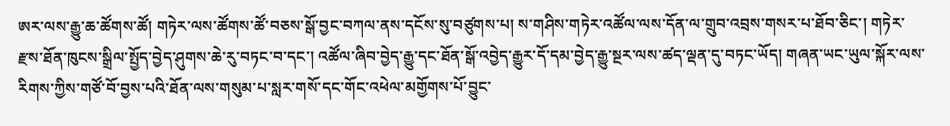ཨར་ལས་རྒྱུ་ཆ་ཚོགས་ཚོ། གཏེར་ལས་ཚོགས་ཚོ་བཅས་སྒོ་བྱང་བཀལ་ནས་དངོས་སུ་བཙུགས་པ། ས་གཤིས་གཏེར་འཚོལ་ལས་དོན་ལ་གྲུབ་འབྲས་གསར་པ་ཐོབ་ཅིང་། གཏེར་རྫས་ཐོན་ཁུངས་སྒྲིལ་སྤྱོད་བྱེད་ཤུགས་ཆེ་རུ་བཏང་བ་དང་། འཚོལ་ཞིབ་བྱེད་རྒྱུ་དང་ཐོན་སྒོ་འབྱེད་རྒྱུར་དོ་དམ་བྱེད་རྒྱུ་སྔར་ལས་ཚད་ལྡན་དུ་བཏང་ཡོད། གཞན་ཡང་ཡུལ་སྐོར་ལས་རིགས་ཀྱིས་གཙོ་བོ་བྱས་པའི་ཐོན་ལས་གསུམ་པ་སླར་གསོ་དང་གོང་འཕེལ་མགྱོགས་པོ་བྱུང་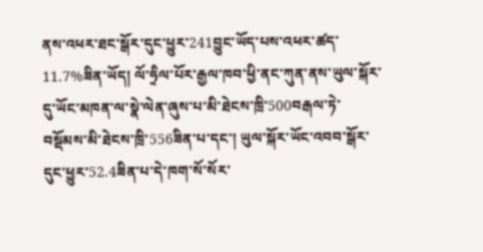ནས་འཕར་ཐང་སྒོར་དུང་ཕྱུར་241བྱུང་ཡོད་པས་འཕར་ཚད་11.7%ཟིན་ཡོད། ལོ་ཧྲིལ་པོར་རྒྱལ་ཁབ་ཕྱི་ནང་ཀུན་ནས་ཡུལ་སྐོར་དུ་ཡོང་མཁན་ལ་སྣེ་ལེན་ཞུས་པ་མི་ཐེངས་ཁྲི་500བརྒལ་ཏེ་བསྡོམས་མི་ཐེངས་ཁྲི་556ཟིན་པ་དང་། ཡུལ་སྐོར་ཡོང་འབབ་སྒོར་དུང་ཕྱུར་52.4ཟིན་པ་དེ་ཁག་སོ་སོར་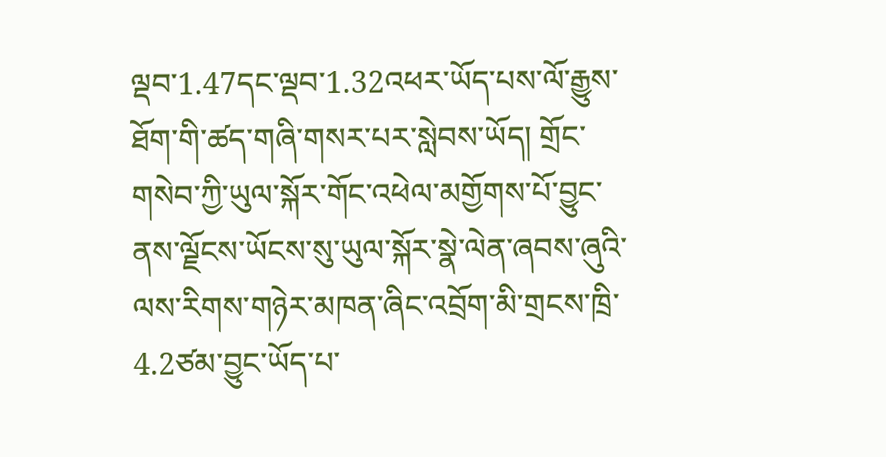ལྡབ་1.47དང་ལྡབ་1.32འཕར་ཡོད་པས་ལོ་རྒྱུས་ཐོག་གི་ཚད་གཞི་གསར་པར་སླེབས་ཡོད། གྲོང་གསེབ་ཀྱི་ཡུལ་སྐོར་གོང་འཕེལ་མགྱོགས་པོ་བྱུང་ནས་ལྗོངས་ཡོངས་སུ་ཡུལ་སྐོར་སྣེ་ལེན་ཞབས་ཞུའི་ལས་རིགས་གཉེར་མཁན་ཞིང་འབྲོག་མི་གྲངས་ཁྲི་4.2ཙམ་བྱུང་ཡོད་པ་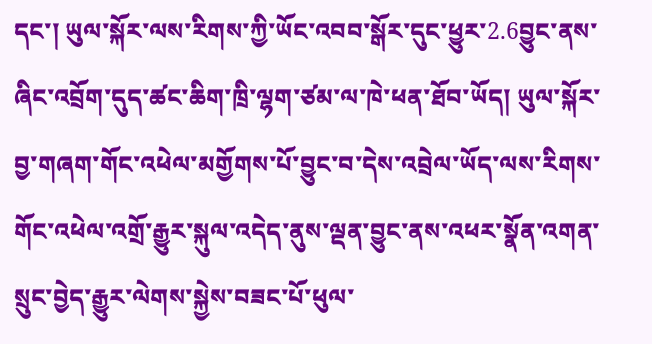དང་། ཡུལ་སྐོར་ལས་རིགས་ཀྱི་ཡོང་འབབ་སྒོར་དུང་ཕྱུར་2.6བྱུང་ནས་ཞིང་འབྲོག་དུད་ཚང་ཆིག་ཁྲི་ལྷག་ཙམ་ལ་ཁེ་ཕན་ཐོབ་ཡོད། ཡུལ་སྐོར་བྱ་གཞག་གོང་འཕེལ་མགྱོགས་པོ་བྱུང་བ་དེས་འབྲེལ་ཡོད་ལས་རིགས་གོང་འཕེལ་འགྲོ་རྒྱུར་སྐུལ་འདེད་ནུས་ལྡན་བྱུང་ནས་འཕར་སྣོན་འགན་སྲུང་བྱེད་རྒྱུར་ལེགས་སྐྱེས་བཟང་པོ་ཕུལ་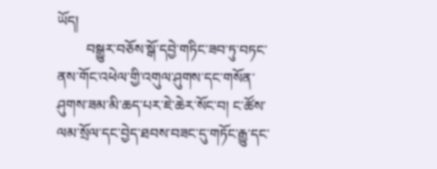ཡོད།
        བསྒྱུར་བཅོས་སྒོ་དབྱེ་གཏིང་ཟབ་ཏུ་བཏང་ནས་གོང་འཕེལ་གྱི་འགུལ་ཤུགས་དང་གསོན་ཤུགས་ཟམ་མི་ཆད་པར་ཇེ་ཆེར་སོང་བ། ང་ཚོས་ལམ་སྲོལ་དང་བྱེད་ཐབས་བཟང་དུ་གཏོང་རྒྱུ་དང་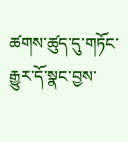ཚགས་ཚུད་དུ་གཏོང་རྒྱུར་དོ་སྣང་བྱས་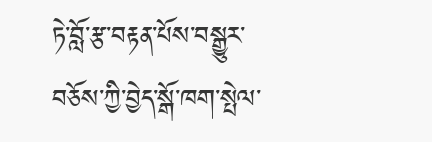ཏེ་བློ་རྩ་བརྟན་པོས་བསྒྱུར་བཅོས་ཀྱི་བྱེད་སྒོ་ཁག་སྤེལ་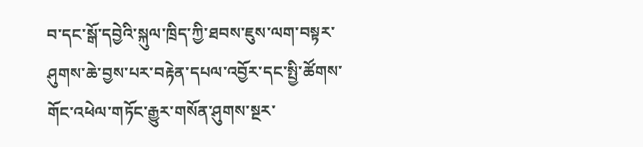བ་དང་སྒོ་དབྱེའི་སྐུལ་ཁྲིད་ཀྱི་ཐབས་ཇུས་ལག་བསྟར་ཤུགས་ཆེ་བྱས་པར་བརྟེན་དཔལ་འབྱོར་དང་སྤྱི་ཚོགས་གོང་འཕེལ་གཏོང་རྒྱུར་གསོན་ཤུགས་སྔར་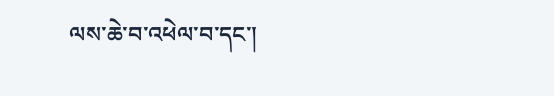ལས་ཆེ་བ་འཕེལ་བ་དང་།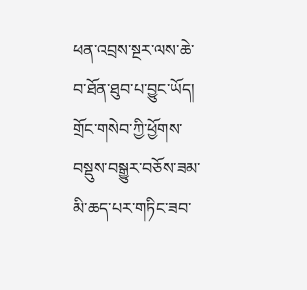ཕན་འབྲས་སྔར་ལས་ཆེ་བ་ཐོན་ཐུབ་པ་བྱུང་ཡོད། གྲོང་གསེབ་ཀྱི་ཕྱོགས་བསྡུས་བསྒྱུར་བཅོས་ཟམ་མི་ཆད་པར་གཏིང་ཟབ་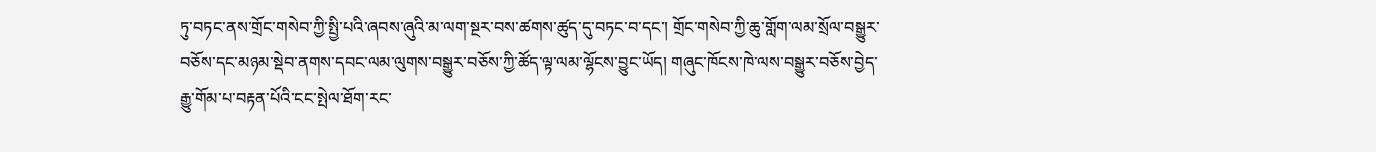ཏུ་བཏང་ནས་གྲོང་གསེབ་ཀྱི་སྤྱི་པའི་ཞབས་ཞུའི་མ་ལག་སྔར་བས་ཚགས་ཚུད་དུ་བཏང་བ་དང་། གྲོང་གསེབ་ཀྱི་ཆུ་གློག་ལམ་སྲོལ་བསྒྱུར་བཅོས་དང་མཉམ་སྡེབ་ནགས་དབང་ལམ་ལུགས་བསྒྱུར་བཅོས་ཀྱི་ཚོད་ལྟ་ལམ་ལྷོངས་བྱུང་ཡོད། གཞུང་ཁོངས་ཁེ་ལས་བསྒྱུར་བཅོས་བྱེད་རྒྱུ་གོམ་པ་བརྟན་པོའི་ངང་སྤེལ་ཐོག་རང་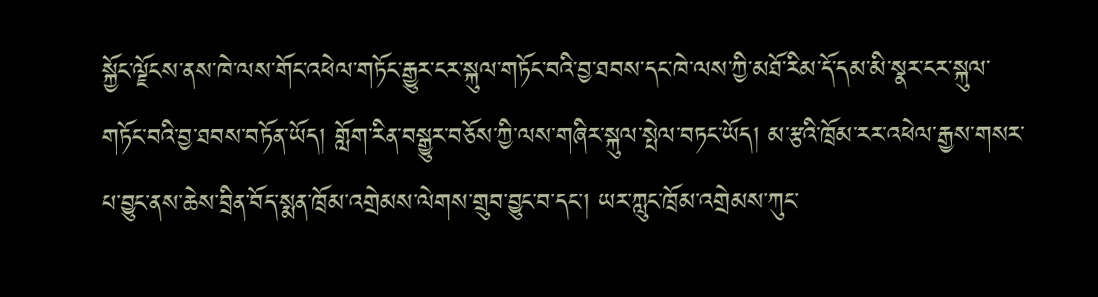སྐྱོང་ལྗོངས་ནས་ཁེ་ལས་གོང་འཕེལ་གཏོང་རྒྱུར་ངར་སྐུལ་གཏོང་བའི་བྱ་ཐབས་དང་ཁེ་ལས་ཀྱི་མཐོ་རིམ་དོ་དམ་མི་སྣར་ངར་སྐུལ་གཏོང་བའི་བྱ་ཐབས་བཏོན་ཡོད། གློག་རིན་བསྒྱུར་བཅོས་ཀྱི་ལས་གཞིར་སྐུལ་སྤེལ་བཏང་ཡོད། མ་རྩའི་ཁྲོམ་རར་འཕེལ་རྒྱས་གསར་པ་བྱུང་ནས་ཆེས་བྲིན་བོད་སྨན་ཁྲོམ་འགྲེམས་ལེགས་གྲུབ་བྱུང་བ་དང་། ཡར་ཀླུང་ཁྲོམ་འགྲེམས་ཀུང་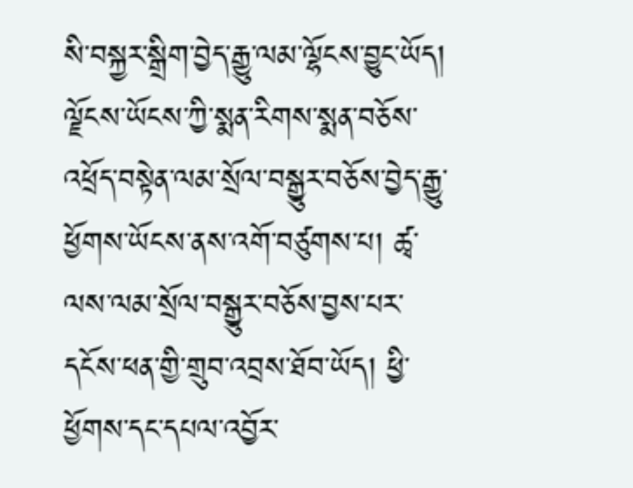སི་བསྐྱར་སྒྲིག་བྱེད་རྒྱུ་ལམ་ལྷོངས་བྱུང་ཡོད། ལྗོངས་ཡོངས་ཀྱི་སྨན་རིགས་སྨན་བཅོས་འཕྲོད་བསྟེན་ལམ་སྲོལ་བསྒྱུར་བཅོས་བྱེད་རྒྱུ་ཕྱོགས་ཡོངས་ནས་འགོ་བཙུགས་པ། ཚྭ་ལས་ལམ་སྲོལ་བསྒྱུར་བཅོས་བྱས་པར་དངོས་ཕན་གྱི་གྲུབ་འབྲས་ཐོབ་ཡོད། ཕྱི་ཕྱོགས་དང་དཔལ་འབྱོར་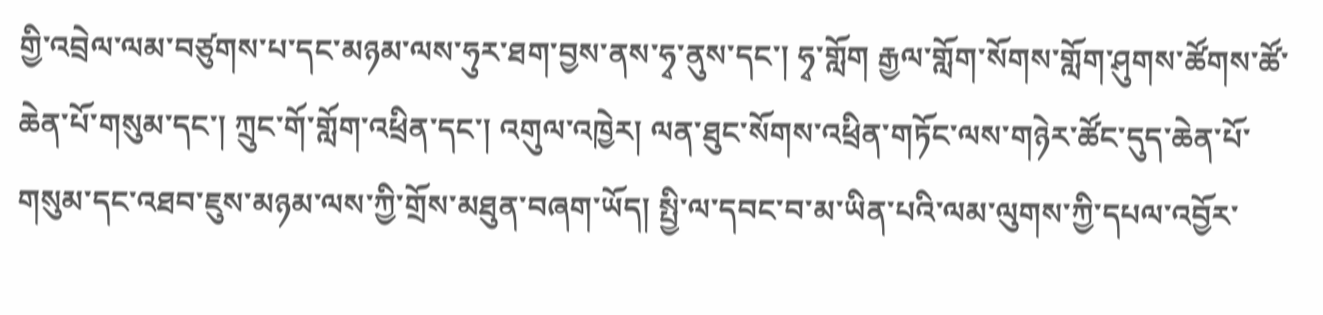གྱི་འབྲེལ་ལམ་བཙུགས་པ་དང་མཉམ་ལས་ཧུར་ཐག་བྱས་ནས་ཧྭ་ནུས་དང་། ཧྭ་གློག རྒྱལ་གློག་སོགས་གློག་ཤུགས་ཚོགས་ཚོ་ཆེན་པོ་གསུམ་དང་། ཀྲུང་གོ་གློག་འཕྲིན་དང་། འགུལ་འཁྱེར། ལན་ཐུང་སོགས་འཕྲིན་གཏོང་ལས་གཉེར་ཚོང་དུད་ཆེན་པོ་གསུམ་དང་འཐབ་ཇུས་མཉམ་ལས་ཀྱི་གྲོས་མཐུན་བཞག་ཡོད། སྤྱི་ལ་དབང་བ་མ་ཡིན་པའི་ལམ་ལུགས་ཀྱི་དཔལ་འབྱོར་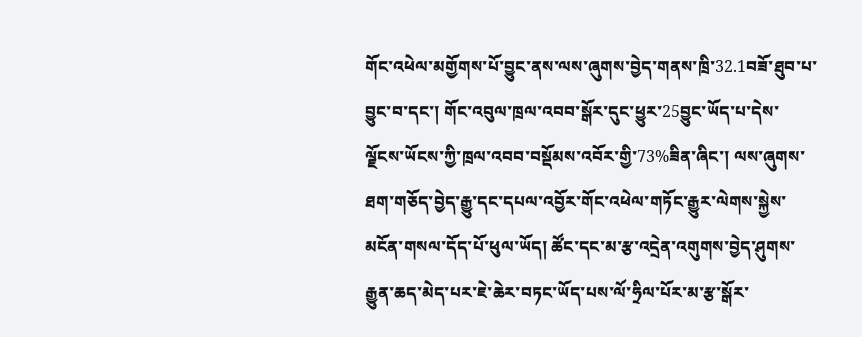གོང་འཕེལ་མགྱོགས་པོ་བྱུང་ནས་ལས་ཞུགས་བྱེད་གནས་ཁྲི་32.1བཟོ་ཐུབ་པ་བྱུང་བ་དང་། གོང་འབུལ་ཁྲལ་འབབ་སྒོར་དུང་ཕྱུར་25བྱུང་ཡོད་པ་དེས་ལྗོངས་ཡོངས་ཀྱི་ཁྲལ་འབབ་བསྡོམས་འབོར་གྱི་73%ཟིན་ཞིང་། ལས་ཞུགས་ཐག་གཅོད་བྱེད་རྒྱུ་དང་དཔལ་འབྱོར་གོང་འཕེལ་གཏོང་རྒྱུར་ལེགས་སྐྱེས་མངོན་གསལ་དོད་པོ་ཕུལ་ཡོད། ཚོང་དང་མ་རྩ་འདྲེན་འགུགས་བྱེད་ཤུགས་རྒྱུན་ཆད་མེད་པར་ཇེ་ཆེར་བཏང་ཡོད་པས་ལོ་ཧྲིལ་པོར་མ་རྩ་སྒོར་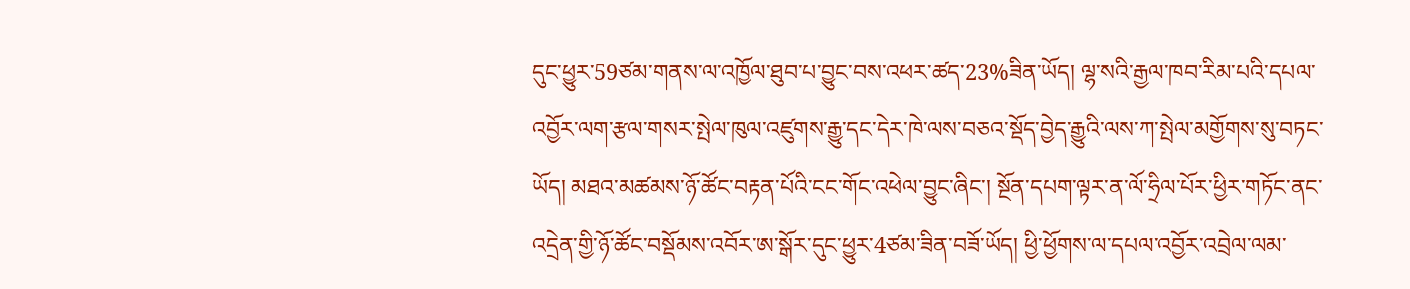དུང་ཕྱུར་59ཙམ་གནས་ལ་འཁྱོལ་ཐུབ་པ་བྱུང་བས་འཕར་ཚད་23%ཟིན་ཡོད། ལྷ་སའི་རྒྱལ་ཁབ་རིམ་པའི་དཔལ་འབྱོར་ལག་རྩལ་གསར་སྤེལ་ཁུལ་འཛུགས་རྒྱུ་དང་དེར་ཁེ་ལས་བཅའ་སྡོད་བྱེད་རྒྱུའི་ལས་ཀ་སྤེལ་མགྱོགས་སུ་བཏང་ཡོད། མཐའ་མཚམས་ཉོ་ཚོང་བརྟན་པོའི་ངང་གོང་འཕེལ་བྱུང་ཞིང་། སྔོན་དཔག་ལྟར་ན་ལོ་ཧྲིལ་པོར་ཕྱིར་གཏོང་ནང་འདྲེན་གྱི་ཉོ་ཚོང་བསྡོམས་འབོར་ཨ་སྒོར་དུང་ཕྱུར་4ཙམ་ཟིན་བཟོ་ཡོད། ཕྱི་ཕྱོགས་ལ་དཔལ་འབྱོར་འབྲེལ་ལམ་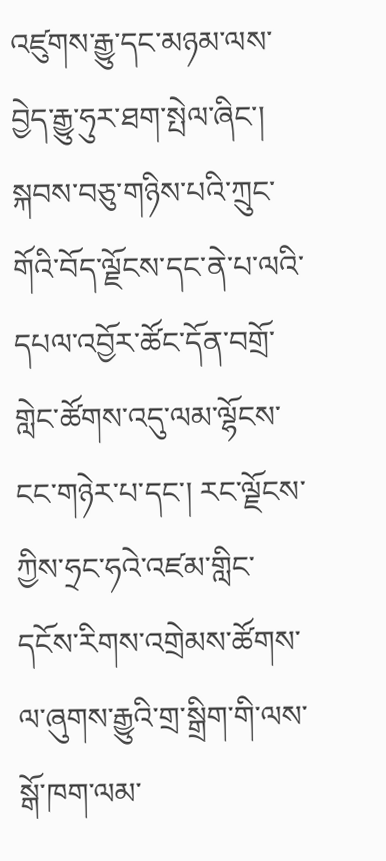འཛུགས་རྒྱུ་དང་མཉམ་ལས་བྱེད་རྒྱུ་ཧུར་ཐག་སྤེལ་ཞིང་། སྐབས་བཅུ་གཉིས་པའི་ཀྲུང་གོའི་བོད་ལྗོངས་དང་ནེ་པ་ལའི་དཔལ་འབྱོར་ཚོང་དོན་བགྲོ་གླེང་ཚོགས་འདུ་ལམ་ལྷོངས་ངང་གཉེར་པ་དང་། རང་ལྗོངས་ཀྱིས་ཧྲང་ཧའེ་འཛམ་གླིང་དངོས་རིགས་འགྲེམས་ཚོགས་ལ་ཞུགས་རྒྱུའི་གྲ་སྒྲིག་གི་ལས་སྒོ་ཁག་ལམ་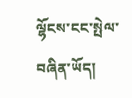ལྷོངས་ངང་སྤེལ་བཞིན་ཡོད།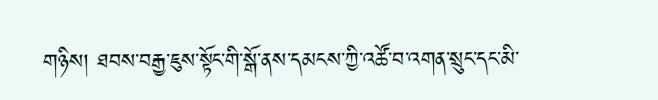གཉིས། ཐབས་བརྒྱ་ཇུས་སྟོང་གི་སྒོ་ནས་དམངས་ཀྱི་འཚོ་བ་འགན་སྲུང་དང་མི་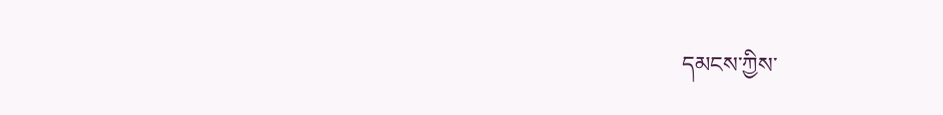དམངས་ཀྱིས་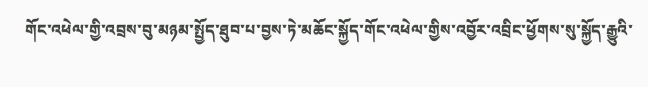གོང་འཕེལ་གྱི་འབྲས་བུ་མཉམ་སྤྱོད་ཐུབ་པ་བྱས་ཏེ་མཆོང་སྐྱོད་གོང་འཕེལ་གྱིས་འབྱོར་འབྲིང་ཕྱོགས་སུ་སྐྱོད་རྒྱུའི་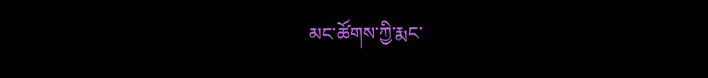མང་ཚོགས་ཀྱི་རྨང་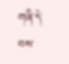གཞི་དེ་བས་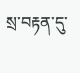སྲ་བརྟན་དུ་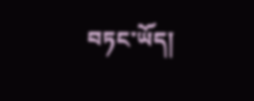བཏང་ཡོད།